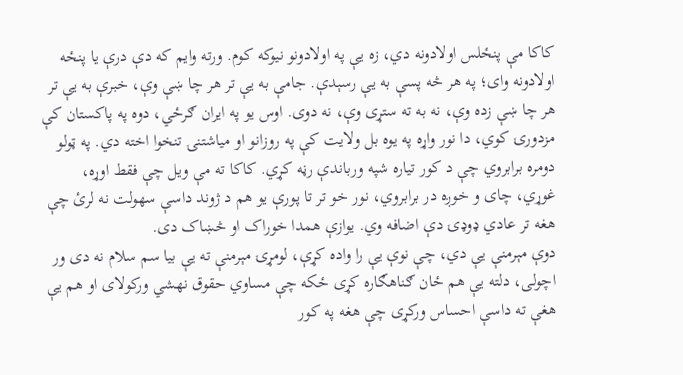کاکا مې پنځلس اولادونه دي، زه یې په اولادونو نیوکه کوم. ورته وایم که دې درې یا پنځه اولادونه وای؛ په هر څه پسې به یې رسېدې. جامې به یې تر هر چا ښې وې، خبرې به یې تر هر چا ښې زده وې، نه به ته ستړی وې، نه دوی. اوس یو په ایران ګرځي، دوه په پاکستان کې مزدورۍ کوي، دا نور واړه په یوه بل ولایت کې په روزانو او میاشتنۍ تنخوا اخته دي. په ټولو دومره برابروي چې د کور تیاره شپه ورباندې رڼه کړي. کاکا ته مې ویل چې فقط اوړه، غوړي، چای و خوږه در برابروي، نور خو تر تا پورې یو هم د ژوند داسې سهولت نه لرئ چې هغه تر عادي ډوډۍ دې اضافه وي. یوازې همدا خوراک او څښاک دی.
دوې مېرمنې یې دي، چې نوې یې را واده کړې، لومړۍ مېرمنې ته یې بیا سم سلام نه دی ور اچولی، دلته یې هم ځان ګناهګاره کړی ځکه چې مساوي حقوق نهشي ورکولای او هم یې هغې ته داسې احساس ورکړی چې هغه په کور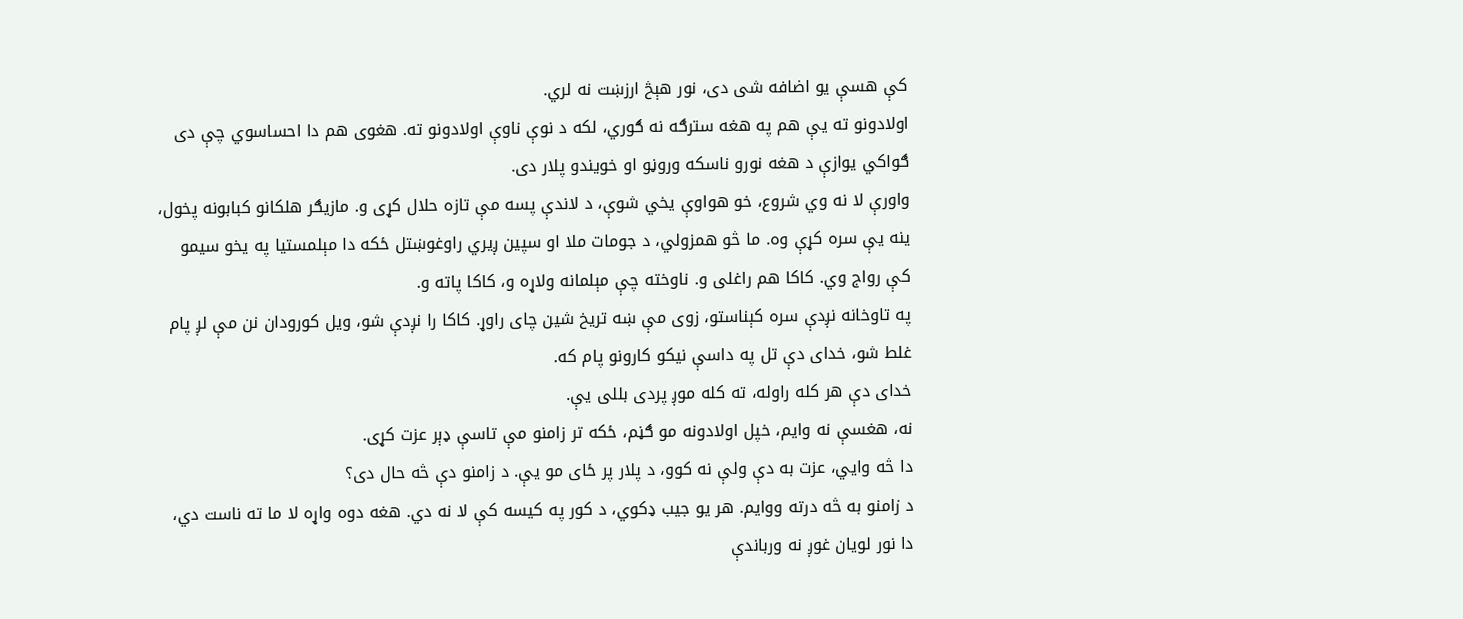کې هسې یو اضافه شی دی، نور هېڅ ارزښت نه لري.
اولادونو ته یې هم په هغه سترګه نه ګوري، لکه د نوې ناوې اولادونو ته. هغوی هم دا احساسوي چې دی ګواکي یوازې د هغه نورو ناسکه وروڼو او خویندو پلار دی.
واورې لا نه وي شروع، خو هواوې یخي شوې، د لاندې پسه مې تازه حلال کړی و. مازیګر هلکانو کبابونه پخول، ینه یې سره کړې وه. ما څو همزولي، د جومات ملا او سپین ږیري راوغوښتل ځکه دا مېلمستیا په یخو سیمو کې رواج وي. کاکا هم راغلی و. ناوخته چې مېلمانه ولاړه و، کاکا پاته و.
په تاوخانه نږدې سره کېناستو، زوی مې ښه تریخ شین چای راوړ. کاکا را نږدې شو، ویل کورودان نن مې لږ پام غلط شو، خدای دې تل په داسې نیکو کارونو پام که.
خدای دې هر کله راوله، ته کله موږ پردی بللی یې.
نه، هغسې نه وایم، خپل اولادونه مو ګڼم، ځکه تر زامنو مې تاسې ډېر عزت کړی.
دا څه وایي، عزت به دې ولې نه کوو، د پلار پر ځای مو یې. د زامنو دې څه حال دی؟
د زامنو به څه درته ووایم. هر یو جیب ډکوي، د کور په کیسه کې لا نه دي. هغه دوه واړه لا ما ته ناست دي، دا نور لویان غوږ نه ورباندې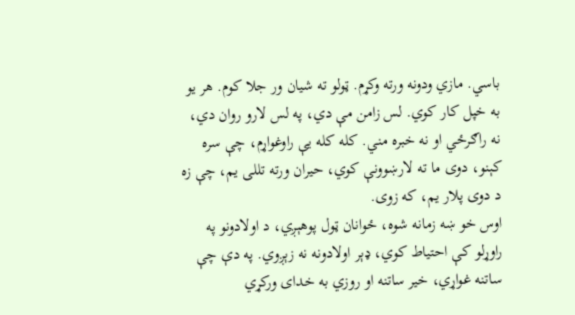باسي. مازي ودونه ورته وکړم. ټولو ته شیان ور جلا کوم. هر یو به خپل کار کوي. لس زامن مې دي، په لس لارو روان دي، نه راګرځي او نه خبره مني. کله کله یې راوغواړم، چې سره کېنو، دوی ما ته لارښوونې کوي، حیران ورته تللی یم، چې زه د دوی پلار یم، که زوی.
اوس خو ښه زمانه شوه، ځوانان ټول پوهېږي، د اولادونو په راوړلو کې احتیاط کوي، ډېر اولادونه نه زېږوي. په دې چې ساتنه غواړي، خیر ساتنه او روزي به خدای ورکړي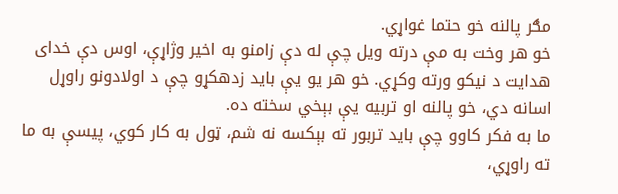مګر پالنه خو حتما غواړي.
خو هر وخت به مې درته ویل چې له دې زامنو به اخیر وژاړې، اوس دې خدای هدایت د نیکو ورته وکړي. خو هر یو یې باید زدهکړو چې د اولادونو راوړل اسانه دي، خو پالنه او تربیه یې بېخي سخته ده.
ما به فکر کاوو چې باید تربور ته بېکسه نه شم، ټول به کار کوي، پیسې به ما ته راوړي،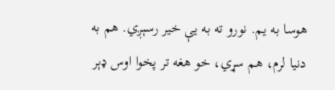هوسا به یم. نورو ته به یې خیر رسېږي. هم به دنیا لرم، هم سړي، خو هغه تر پخوا اوس ډېر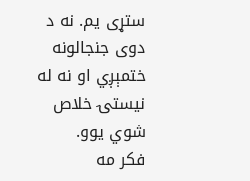ستړی یم. نه د دوی جنجالونه ختمېږي او نه له نیستۍ خلاص شوي یوو.
فکر مه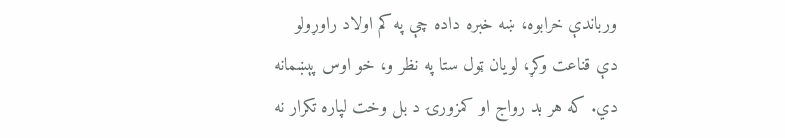ورباندې خرابوه، ښه خبره داده چې په کم اولاد راوړولو دې قناعت وکړ، لویان ټول ستا په نظر و، خو اوس پېښمانه دي. که هر بد رواج او کمزورۍ د بل وخت لپاره تکرار نه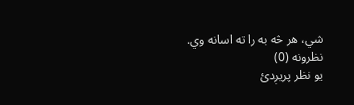شي، هر څه به را ته اسانه وي.
نظرونه (0)
یو نظر پریږدئ